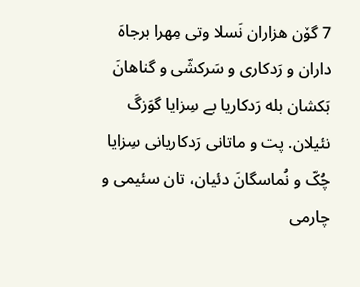7 گۆن هزاران نَسلا وتی مِهرا برجاهَ داران و رَدکاری و سَرکشّی و گناهانَ بَکشان بله رَدکاریا بے سِزایا گوَزگَ نئیلان. پت و ماتانی رَدکاریانی سِزایا چُکّ و نُماسگانَ دئیان، تان سئیمی و چارمی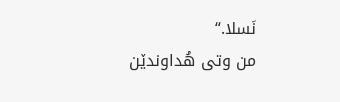نَسلا.“
من وتی هُداوندێن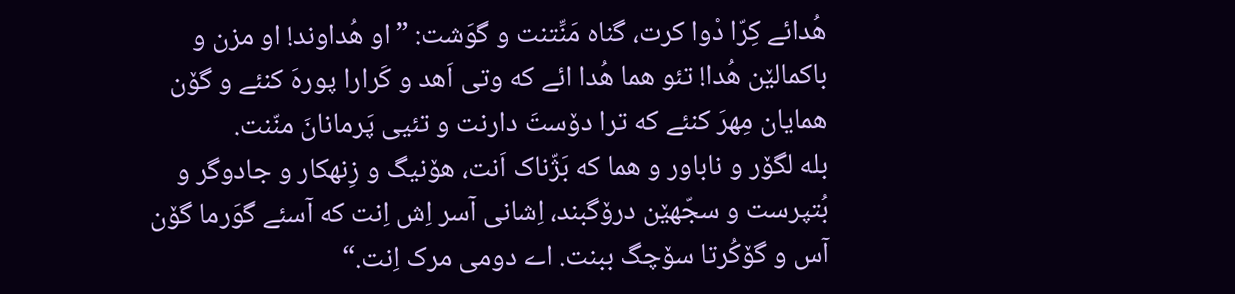هُدائے کِرّا دْوا کرت، گناه مَنِّتنت و گوَشت: ”او هُداوند! او مزن و باکمالێن هُدا! تئو هما هُدا ائے که وتی اَهد و کَرارا پورهَ کنئے و گۆن همایان مِهرَ کنئے که ترا دۆستَ دارنت و تئیی پَرمانانَ منّنت.
بله لگۆر و ناباور و هما که بَژّناک اَنت، هۆنیگ و زِنهکار و جادوگر و بُتپرست و سجّهێن درۆگبند، اِشانی آسر اِش اِنت که آسئے گوَرما گۆن آس و گۆکُرتا سۆچگ ببنت. اے دومی مرک اِنت.“